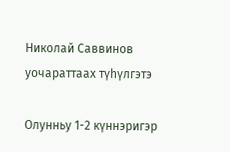Николай Саввинов уочараттаах түhүлгэтэ

Олунньу 1-2 күннэригэр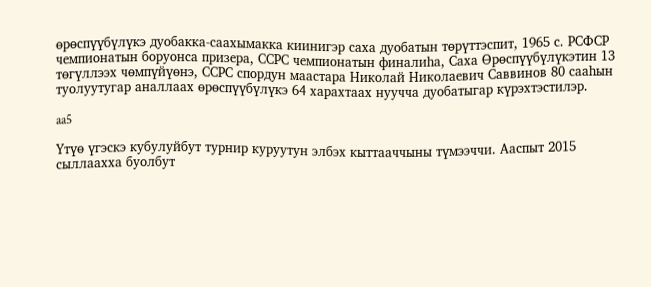өрөспүүбүлүкэ дуобакка-саахымакка киинигэр саха дуобатын төрүттэспит, 1965 с. РСФСР чемпионатын боруонса призера, ССРС чемпионатын финалиһа, Саха Өрөспүүбүлүкэтин 13 төгүллээх чөмпүйүөнэ, ССРС спордун маастара Николай Николаевич Саввинов 80 сааһын туолуутугар аналлаах өрөспүүбүлүкэ 64 харахтаах нуучча дуобатыгар күрэхтэстилэр.

aa5

Үтүө үгэскэ кубулуйбут турнир куруутун элбэх кыттааччыны түмээччи. Ааспыт 2015 сыллаахха буолбут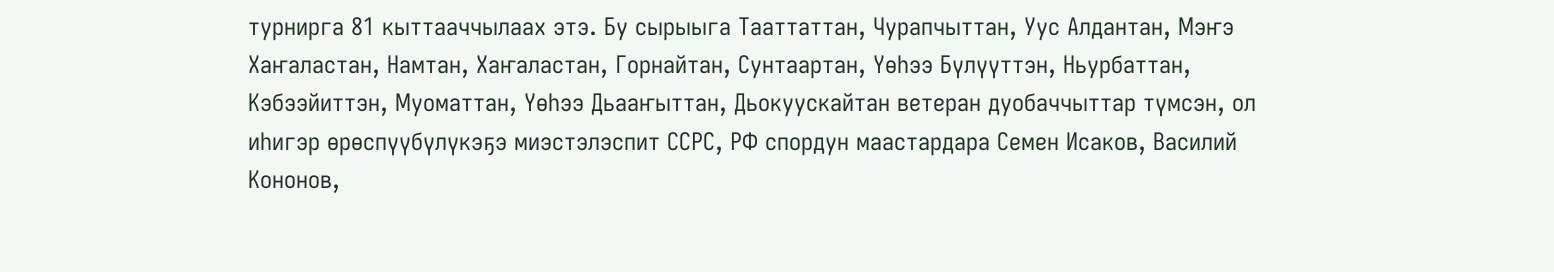турнирга 81 кыттааччылаах этэ. Бу сырыыга Тааттаттан, Чурапчыттан, Уус Алдантан, Мэҥэ Хаҥаластан, Намтан, Хаҥаластан, Горнайтан, Сунтаартан, Үөһээ Бүлүүттэн, Ньурбаттан, Кэбээйиттэн, Муоматтан, Үөһээ Дьааҥыттан, Дьокуускайтан ветеран дуобаччыттар түмсэн, ол иһигэр өрөспүүбүлүкэҕэ миэстэлэспит ССРС, РФ спордун маастардара Семен Исаков, Василий Кононов,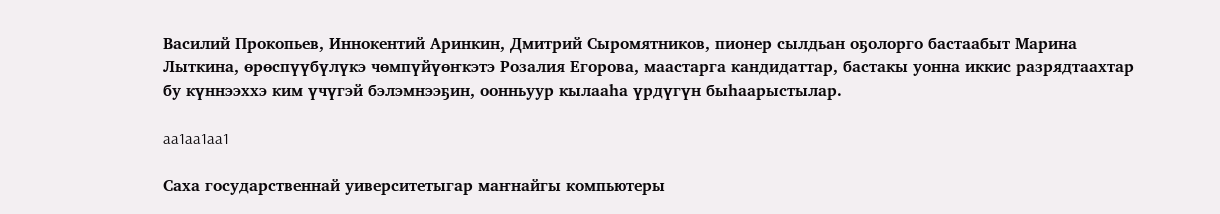Василий Прокопьев, Иннокентий Аринкин, Дмитрий Сыромятников, пионер сылдьан оҕолорго бастаабыт Марина Лыткина, өрөспүүбүлүкэ чөмпүйүөҥкэтэ Розалия Егорова, маастарга кандидаттар, бастакы уонна иккис разрядтаахтар бу күннээххэ ким үчүгэй бэлэмнээҕин, оонньуур кылааһа үрдүгүн быһаарыстылар.

aa1aa1aa1

Саха государственнай уиверситетыгар маҥнайгы компьютеры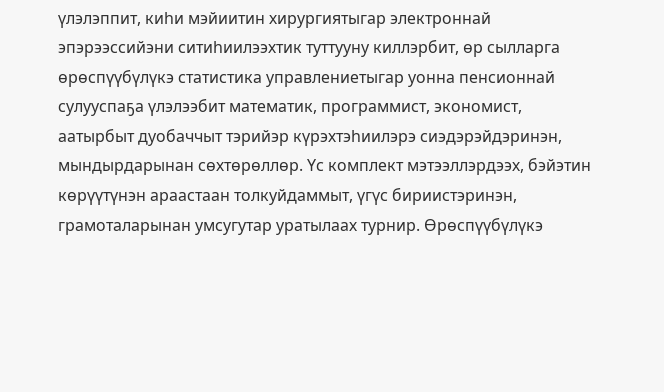үлэлэппит, киһи мэйиитин хирургиятыгар электроннай эпэрээссийэни ситиһиилээхтик туттууну киллэрбит, өр сылларга өрөспүүбүлүкэ статистика управлениетыгар уонна пенсионнай сулууспаҕа үлэлээбит математик, программист, экономист, аатырбыт дуобаччыт тэрийэр күрэхтэһиилэрэ сиэдэрэйдэринэн, мындырдарынан сөхтөрөллөр. Үс комплект мэтээллэрдээх, бэйэтин көрүүтүнэн араастаан толкуйдаммыт, үгүс бириистэринэн, грамоталарынан умсугутар уратылаах турнир. Өрөспүүбүлүкэ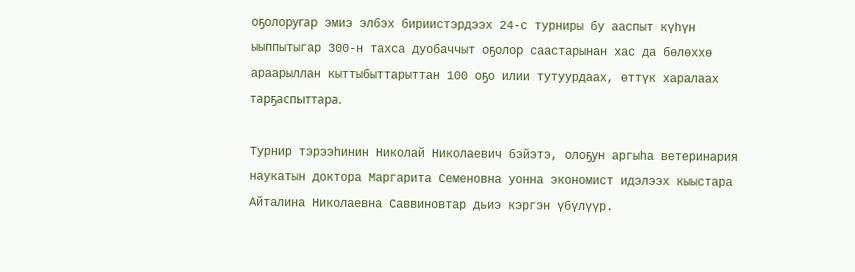оҕолоругар эмиэ элбэх бириистэрдээх 24-с турниры бу ааспыт күһүн ыыппытыгар 300-н тахса дуобаччыт оҕолор саастарынан хас да бөлөххө араарыллан кыттыбыттарыттан 100 оҕо илии тутуурдаах, өттүк харалаах тарҕаспыттара.

Турнир тэрээһинин Николай Николаевич бэйэтэ, олоҕун аргыһа ветеринария наукатын доктора Маргарита Семеновна уонна экономист идэлээх кыыстара Айталина Николаевна Саввиновтар дьиэ кэргэн үбүлүүр.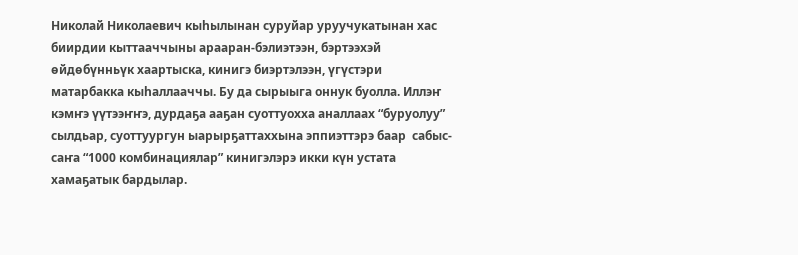Николай Николаевич кыһылынан суруйар уруучукатынан хас биирдии кыттааччыны арааран-бэлиэтээн, бэртээхэй өйдөбүнньүк хаартыска, кинигэ биэртэлээн, үгүстэри матарбакка кыһаллааччы. Бу да сырыыга оннук буолла. Иллэҥ кэмҥэ үүтээҥҥэ, дурдаҕа ааҕан суоттуохха аналлаах “буруолуу” сылдьар, суоттуургун ыарырҕаттаххына эппиэттэрэ баар  сабыс-саҥа “1000 комбинациялар” кинигэлэрэ икки күн устата хамаҕатык бардылар.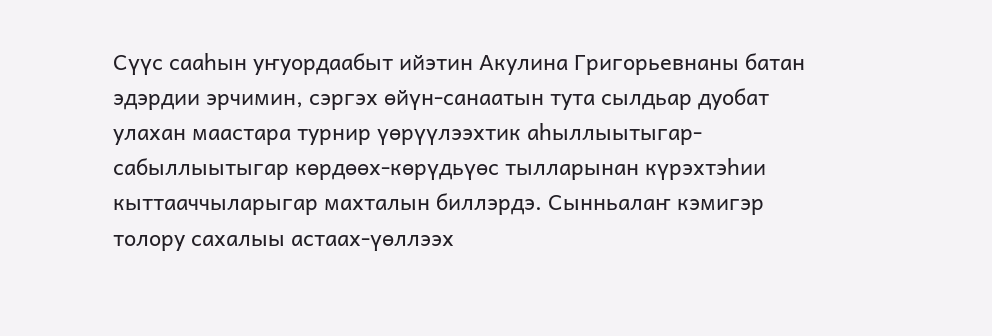Сүүс сааһын уҥуордаабыт ийэтин Акулина Григорьевнаны батан эдэрдии эрчимин, сэргэх өйүн-санаатын тута сылдьар дуобат улахан маастара турнир үөрүүлээхтик аһыллыытыгар-сабыллыытыгар көрдөөх-көрүдьүөс тылларынан күрэхтэһии кыттааччыларыгар махталын биллэрдэ. Сынньалаҥ кэмигэр толору сахалыы астаах-үөллээх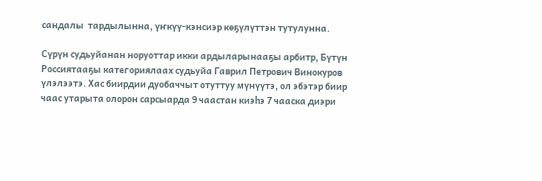сандалы  тардылынна, үҥкүү-кэнсиэр көҕүлүттэн тутулунна.

Сүрүн судьуйанан норуоттар икки ардыларынааҕы арбитр, Бүтүн Россиятааҕы категориялаах судьуйа Гаврил Петрович Винокуров үлэлээтэ. Хас биирдии дуобаччыт отуттуу мүнүүтэ, ол эбэтэр биир чаас утарыта олорон сарсыарда 9 чаастан киэһэ 7 чааска диэри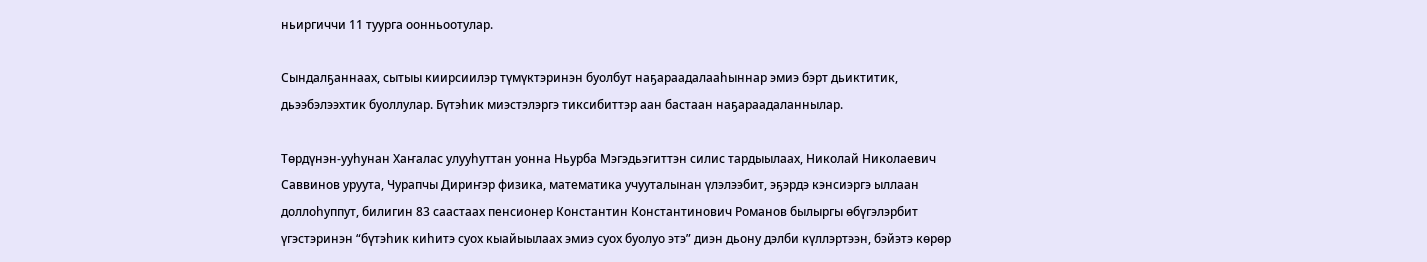ньиргиччи 11 туурга оонньоотулар.

Сындалҕаннаах, сытыы киирсиилэр түмүктэринэн буолбут наҕараадалааһыннар эмиэ бэрт дьиктитик, дьээбэлээхтик буоллулар. Бүтэһик миэстэлэргэ тиксибиттэр аан бастаан наҕараадаланнылар.

Төрдүнэн-ууһунан Хаҥалас улууһуттан уонна Ньурба Мэгэдьэгиттэн силис тардыылаах, Николай Николаевич Саввинов уруута, Чурапчы Дириҥэр физика, математика учууталынан үлэлээбит, эҕэрдэ кэнсиэргэ ыллаан доллоһуппут, билигин 83 саастаах пенсионер Константин Константинович Романов былыргы өбүгэлэрбит үгэстэринэн “бүтэһик киһитэ суох кыайыылаах эмиэ суох буолуо этэ” диэн дьону дэлби күллэртээн, бэйэтэ көрөр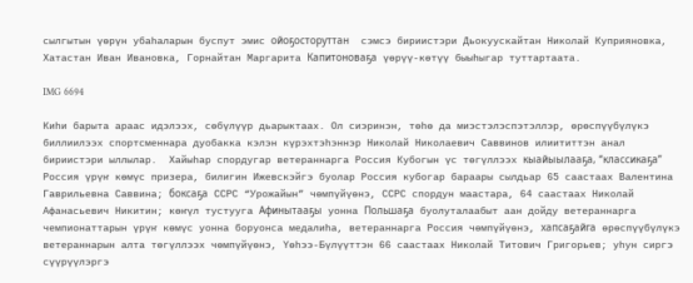сылгытын үөрүн убаһаларын буспут эмис ойоҕосторуттан  сэмсэ бириистэри Дьокуускайтан Николай Куприяновка, Хатастан Иван Ивановка, Горнайтан Маргарита Капитоноваҕа үөрүү-көтүү быыһыгар туттартаата.

IMG 6694

Киһи барыта араас идэлээх, сөбүлүүр дьарыктаах. Ол сиэринэн, төһө да миэстэлэспэтэллэр, өрөспүүбүлүкэ биллиилээх спортсменнара дуобакка кэлэн күрэхтэһэннэр Николай Николаевич Саввинов илиититтэн анал бириистэри ыллылар.  Хайыһар спордугар ветераннарга Россия Кубогын үс төгүллээх кыайыылааҕа, “классикаҕа” Россия үрүҥ көмүс призера, билигин Ижевскэйгэ буолар Россия кубогар бараары сылдьар 65 саастаах Валентина Гаврильевна Саввина; боксаҕа ССРС “Урожайын” чөмпүйүөнэ, ССРС спордун маастара, 64 саастаах Николай Афанасьевич Никитин; көҥүл тустууга Афинытааҕы уонна Польшаҕа буолуталаабыт аан дойду ветераннарга чемпионаттарын үрүҥ көмүс уонна боруонса медалиһа, ветераннарга Россия чөмпүйүөнэ, хапсаҕайга өрөспүүбүлүкэ ветераннарын алта төгүллээх чөмпүйүөнэ, Үөһээ-Бүлүүттэн 66 саастаах Николай Титович Григорьев; уһун сиргэ сүүрүүлэргэ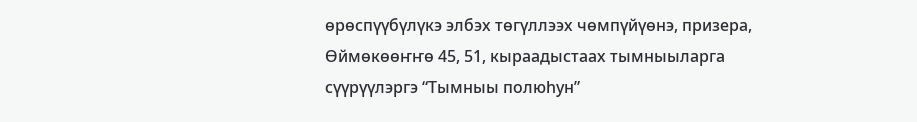өрөспүүбүлүкэ элбэх төгүллээх чөмпүйүөнэ, призера, Өймөкөөҥҥө 45, 51, кыраадыстаах тымныыларга сүүрүүлэргэ “Тымныы полюһун”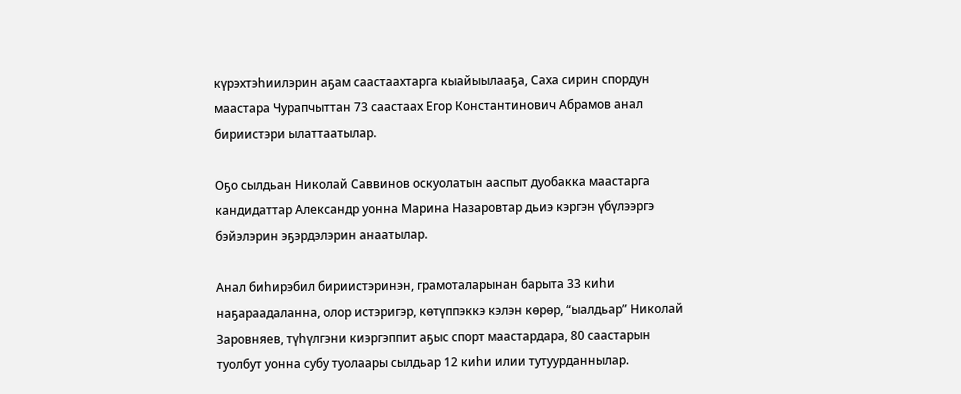күрэхтэһиилэрин аҕам саастаахтарга кыайыылааҕа, Саха сирин спордун маастара Чурапчыттан 73 саастаах Егор Константинович Абрамов анал бириистэри ылаттаатылар.

Оҕо сылдьан Николай Саввинов оскуолатын ааспыт дуобакка маастарга кандидаттар Александр уонна Марина Назаровтар дьиэ кэргэн үбүлээргэ бэйэлэрин эҕэрдэлэрин анаатылар.

Анал биһирэбил бириистэринэн, грамоталарынан барыта 33 киһи наҕараадаланна, олор истэригэр, көтүппэккэ кэлэн көрөр, “ыалдьар” Николай Заровняев, түһүлгэни киэргэппит аҕыс спорт маастардара, 80 саастарын туолбут уонна субу туолаары сылдьар 12 киһи илии тутуурданнылар.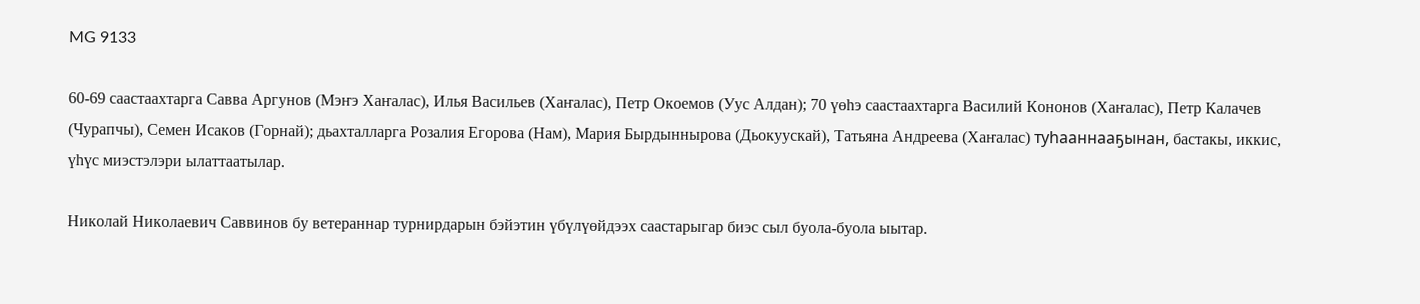MG 9133

60-69 саастаахтарга Савва Аргунов (Мэҥэ Хаҥалас), Илья Васильев (Хаҥалас), Петр Окоемов (Уус Алдан); 70 үөһэ саастаахтарга Василий Кононов (Хаҥалас), Петр Калачев (Чурапчы), Семен Исаков (Горнай); дьахталларга Розалия Егорова (Нам), Мария Бырдыннырова (Дьокуускай), Татьяна Андреева (Хаҥалас) туһааннааҕынан, бастакы, иккис, үһүс миэстэлэри ылаттаатылар.

Николай Николаевич Саввинов бу ветераннар турнирдарын бэйэтин үбүлүөйдээх саастарыгар биэс сыл буола-буола ыытар.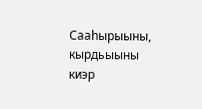Сааһырыыны, кырдьыыны киэр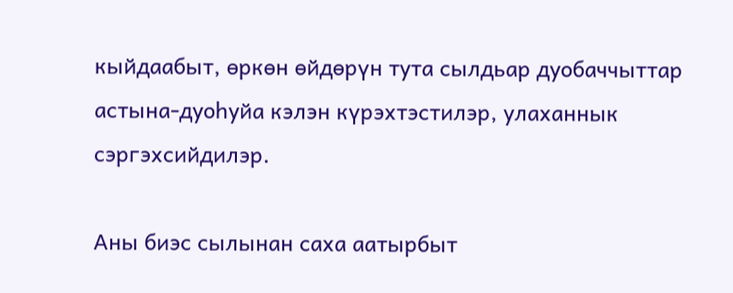кыйдаабыт, өркөн өйдөрүн тута сылдьар дуобаччыттар астына-дуоһуйа кэлэн күрэхтэстилэр, улаханнык сэргэхсийдилэр.

Аны биэс сылынан саха аатырбыт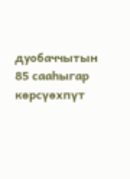дуобаччытын 85 сааһыгар көрсүөхпүт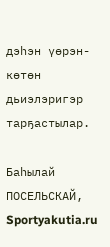дэһэн үөрэн-көтөн дьиэлэригэр тарҕастылар.

Баһылай ПОСЕЛЬСКАЙ, Sportyakutia.ru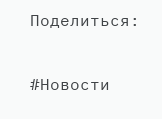Поделиться:

#Новости